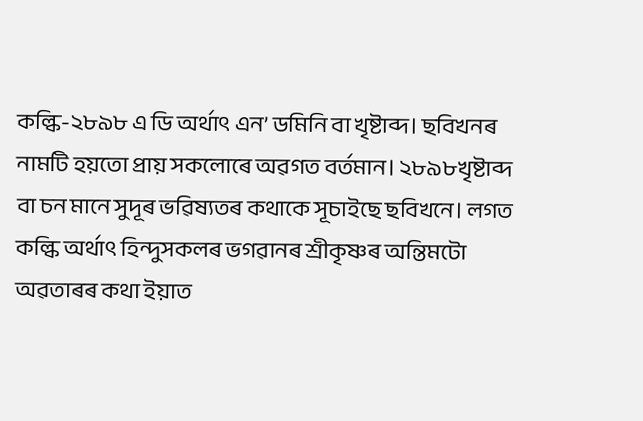কল্কি-২৮৯৮ এ ডি অৰ্থাৎ এন’ ডমিনি বা খৃষ্টাব্দ। ছবিখনৰ নামটি হয়তো প্ৰায় সকলোৰে অৱগত বৰ্তমান। ২৮৯৮খৃষ্টাব্দ বা চন মানে সুদূৰ ভৱিষ্যতৰ কথাকে সূচাইছে ছবিখনে। লগত কল্কি অৰ্থাৎ হিন্দুসকলৰ ভগৱানৰ শ্ৰীকৃষ্ণৰ অন্তিমটো অৱতাৰৰ কথা ইয়াত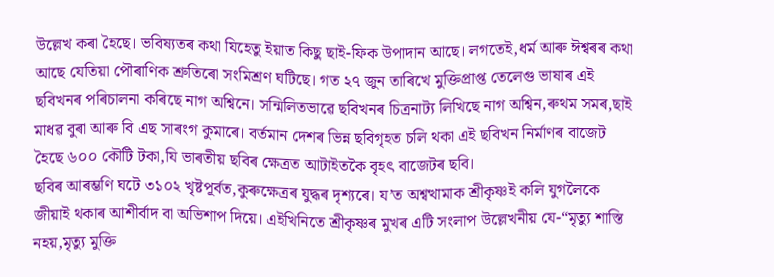উল্লেখ কৰা হৈছে। ভবিষ্যতৰ কথা যিহেতু ইয়াত কিছু ছাই-ফিক উপাদান আছে। লগতেই,ধৰ্ম আৰু ঈশ্বৰৰ কথা আছে যেতিয়া পৌৰাণিক শ্ৰুতিৰো সংমিশ্ৰণ ঘটিছে। গত ২৭ জুন তাৰিখে মুক্তিপ্ৰাপ্ত তেলেগু ভাষাৰ এই ছবিখনৰ পৰিচালনা কৰিছে নাগ অশ্বিনে। সন্মিলিতভাৱে ছবিখনৰ চিত্ৰনাট্য লিখিছে নাগ অশ্বিন,ৰুথম সমৰ,ছাই মাধৱ বুৰা আৰু বি এছ সাৰংগ কুমাৰে। বৰ্তমান দেশৰ ভিন্ন ছবিগৃহত চলি থকা এই ছবিখন নিৰ্মাণৰ বাজেট হৈছে ৬০০ কৌটি টকা,যি ভাৰতীয় ছবিৰ ক্ষেত্ৰত আটাইতকৈ বৃহৎ বাজেটৰ ছবি।
ছবিৰ আৰম্ভণি ঘটে ৩১০২ খৃষ্টপূৰ্বত,কুৰুক্ষেত্ৰৰ যুদ্ধৰ দৃশ্যৰে। য’ত অশ্বত্থামাক শ্ৰীকৃষ্ণই কলি যুগলৈকে জীয়াই থকাৰ আশীৰ্বাদ বা অভিশাপ দিয়ে। এইখিনিতে শ্ৰীকৃষ্ণৰ মুখৰ এটি সংলাপ উল্লেখনীয় যে-“মৃত্যু শাস্তি নহয়,মৃত্যু মুক্তি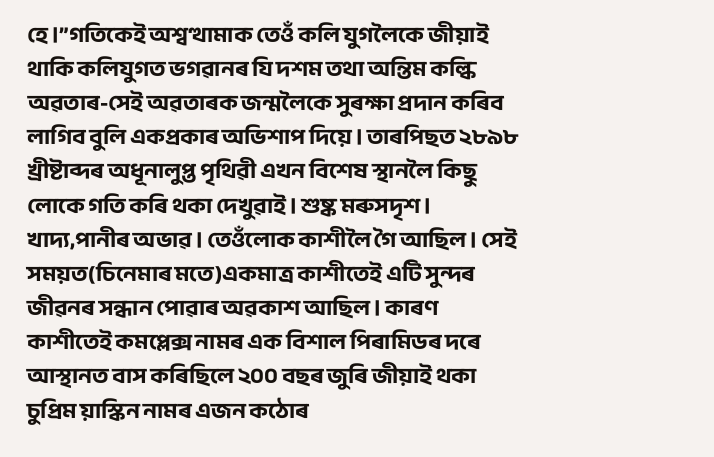হে।”গতিকেই অশ্বত্থামাক তেওঁ কলি যুগলৈকে জীয়াই থাকি কলিযুগত ভগৱানৰ যি দশম তথা অন্তিম কল্কি অৱতাৰ-সেই অৱতাৰক জন্মলৈকে সুৰক্ষা প্ৰদান কৰিব লাগিব বুলি একপ্ৰকাৰ অভিশাপ দিয়ে। তাৰপিছত ২৮৯৮ খ্ৰীষ্টাব্দৰ অধূনালুপ্ত পৃথিৱী এখন বিশেষ স্থানলৈ কিছু লোকে গতি কৰি থকা দেখুৱাই। শুষ্ক মৰুসদৃশ। খাদ্য,পানীৰ অভাৱ। তেওঁলোক কাশীলৈ গৈ আছিল। সেই সময়ত(চিনেমাৰ মতে)একমাত্ৰ কাশীতেই এটি সুন্দৰ জীৱনৰ সন্ধান পোৱাৰ অৱকাশ আছিল। কাৰণ কাশীতেই কমপ্লেক্স নামৰ এক বিশাল পিৰামিডৰ দৰে আস্থানত বাস কৰিছিলে ২০০ বছৰ জুৰি জীয়াই থকা চুপ্ৰিম য়াস্কিন নামৰ এজন কঠোৰ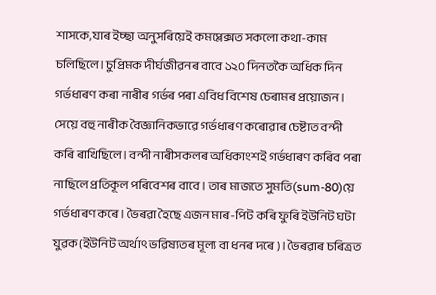শাসকে,যাৰ ইচ্ছা অনুসৰিয়েই কমপ্লেক্সত সকলো কথা-কাম চলিছিলে। চুপ্ৰিমক দীৰ্ঘজীৱনৰ বাবে ১২০ দিনতকৈ অধিক দিন গৰ্ভধাৰণ কৰা নাৰীৰ গৰ্ভৰ পৰা এবিধ বিশেষ চেৰামৰ প্ৰয়োজন। সেয়ে বহু নাৰীক বৈজ্ঞানিকভাৱে গৰ্ভধাৰণ কৰোৱাৰ চেষ্টাত বন্দী কৰি ৰাখিছিলে। বন্দী নাৰীসকলৰ অধিকাংশই গৰ্ভধাৰণ কৰিব পৰা নাছিলে প্ৰতিকূল পৰিবেশৰ বাবে। তাৰ মাজতে সুমতি(sum-80)য়ে গৰ্ভধাৰণ কৰে। ভৈৰৱা হৈছে এজন মাৰ-পিট কৰি ফুৰি ইউনিট ঘটা যুৱক(ইউনিট অৰ্থাৎ ভৱিষ্যতৰ মূল্য বা ধনৰ দৰে)। ভৈৰৱাৰ চৰিত্ৰত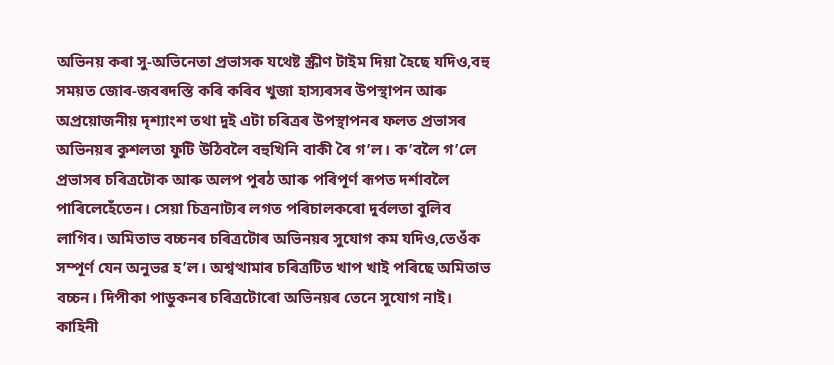অভিনয় কৰা সু-অভিনেতা প্ৰভাসক যথেষ্ট স্ক্ৰীণ টাইম দিয়া হৈছে যদিও,বহু সময়ত জোৰ-জবৰদস্তি কৰি কৰিব খুজা হাস্যৰসৰ উপস্থাপন আৰু অপ্ৰয়োজনীয় দৃশ্যাংশ তথা দুই এটা চৰিত্ৰৰ উপস্থাপনৰ ফলত প্ৰভাসৰ অভিনয়ৰ কুশলতা ফুটি উঠিবলৈ বহুখিনি বাকী ৰৈ গ’ল। ক’বলৈ গ’লে প্ৰভাসৰ চৰিত্ৰটোক আৰু অলপ পুৰঠ আৰু পৰিপূৰ্ণ ৰূপত দৰ্শাবলৈ পাৰিলেহেঁতেন। সেয়া চিত্ৰনাট্যৰ লগত পৰিচালকৰো দুৰ্বলতা বুলিব লাগিব। অমিতাভ বচ্চনৰ চৰিত্ৰটোৰ অভিনয়ৰ সুযোগ কম যদিও,তেওঁক সম্পূৰ্ণ যেন অনুভৱ হ’ল। অশ্বত্থামাৰ চৰিত্ৰটিত খাপ খাই পৰিছে অমিতাভ বচ্চন। দিপীকা পাডুকনৰ চৰিত্ৰটোৰো অভিনয়ৰ তেনে সুযোগ নাই।
কাহিনী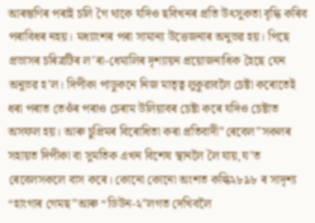আৰম্ভণিৰ পৰাই চলি গৈ থাকে যদিও ছবিখনৰ প্ৰতি উৎসুকতা বৃদ্ধি কৰিব পৰাবিধৰ নহয়। মধ্যাংশৰ পৰা সামান্য উত্তেজনাৰ অনুভৱ হয়। পিছে প্ৰভাসৰ চৰিত্ৰটিৰ ল’ৰা-ধেমালিৰ দৃশ্যায়ন প্ৰয়োজনাধিক হৈছে যেন অনুভৱ হ’ল। দিপীকা পাডুকনে নিজ মাতৃত্ব লুকুৱাবলৈ চেষ্টা কৰোতেই ধৰা পৰাত তেওঁৰ পৰাও চেৰাম উলিয়াবৰ চেষ্টা কৰে যদিও চেষ্টাত অসফল হয়। আৰু চুপ্ৰিমৰ বিৰোধিতা কৰা প্ৰতিবাদী”ৰেবেল”সকলৰ সহায়ত দিপীকা বা সুমতিক এখন বিশেষ স্থানলৈ লৈ যায়,য’ত ৰেবেলসকলে বাস কৰে। কোনো কোনো অংশত কল্কি২৮৯৮ ৰ সাদৃশ্য “হাংগাৰ গেমছ”আৰু “ডিউন-২”লগত দেখিবলৈ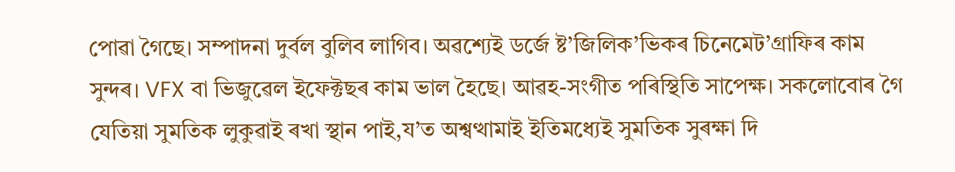পোৱা গৈছে। সম্পাদনা দুৰ্বল বুলিব লাগিব। অৱশ্যেই ডৰ্জে ষ্ট’জিলিক’ভিকৰ চিনেমেট’গ্ৰাফিৰ কাম সুন্দৰ। VFX বা ভিজুৱেল ইফেক্টছৰ কাম ভাল হৈছে। আৱহ-সংগীত পৰিস্থিতি সাপেক্ষ। সকলোবোৰ গৈ যেতিয়া সুমতিক লুকুৱাই ৰখা স্থান পাই,য’ত অশ্বত্থামাই ইতিমধ্যেই সুমতিক সুৰক্ষা দি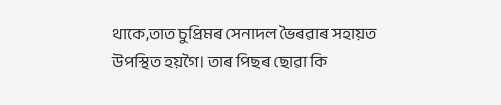থাকে,তাত চুপ্ৰিমৰ সেনাদল ভৈৰৱাৰ সহায়ত উপস্থিত হয়গৈ। তাৰ পিছৰ ছোৱা কি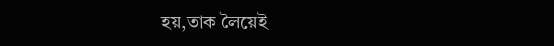হয়,তাক লৈয়েই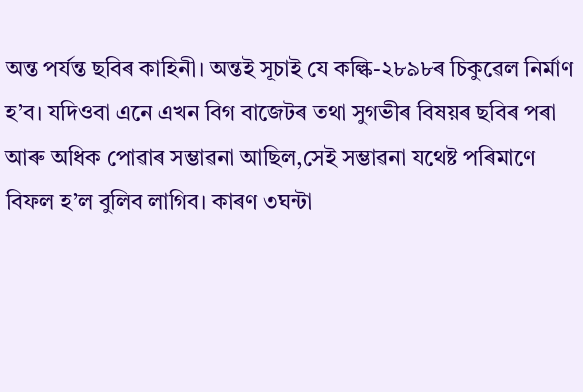অন্ত পৰ্যন্ত ছবিৰ কাহিনী। অন্তই সূচাই যে কল্কি-২৮৯৮ৰ চিকুৱেল নিৰ্মাণ হ’ব। যদিওবা এনে এখন বিগ বাজেটৰ তথা সুগভীৰ বিষয়ৰ ছবিৰ পৰা আৰু অধিক পোৱাৰ সম্ভাৱনা আছিল,সেই সম্ভাৱনা যথেষ্ট পৰিমাণে বিফল হ’ল বুলিব লাগিব। কাৰণ ৩ঘন্টা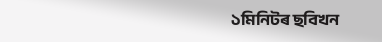১মিনিটৰ ছবিখন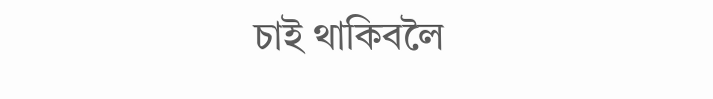চাই থাকিবলৈ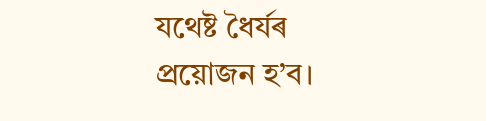যথেষ্ট ধৈৰ্যৰ প্ৰয়োজন হ’ব।